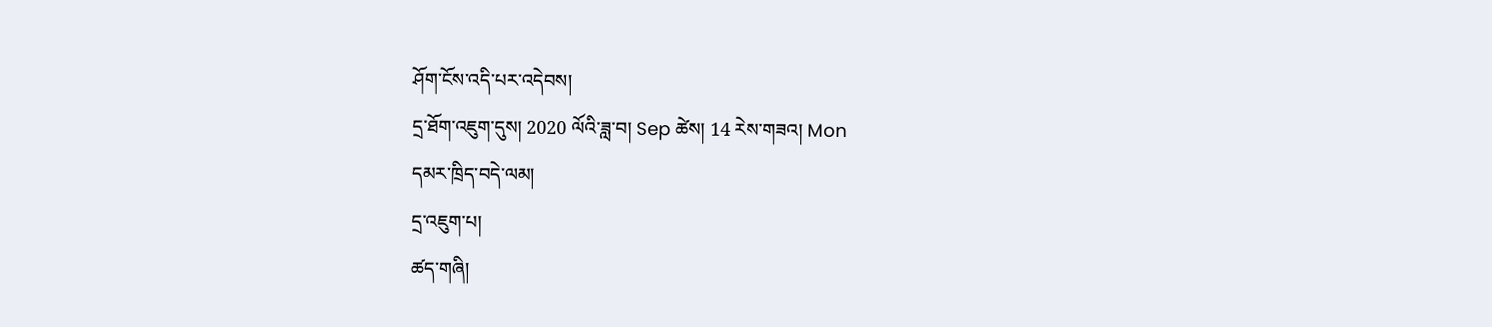ཤོག་ངོས་འདི་པར་འདེབས།
དྲ་ཐོག་འཇུག་དུས། 2020 ལོའི་ཟླ་བ། Sep ཚེས། 14 རེས་གཟའ། Mon
དམར་ཁྲིད་བདེ་ལམ།
དྲ་འཇུག་པ།
ཚད་གཞི།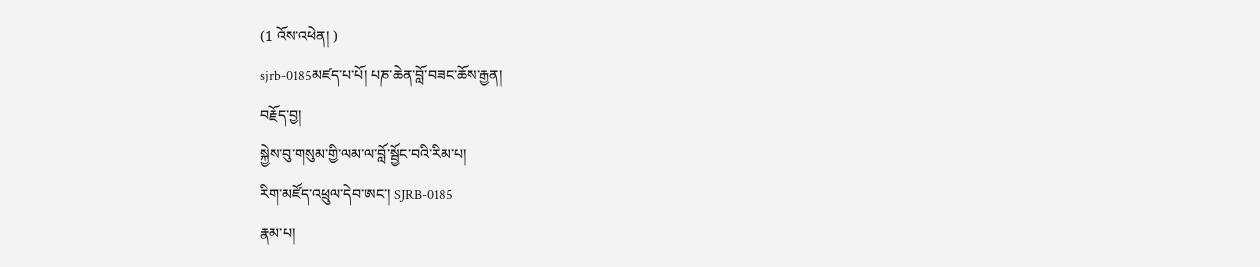(1 འོས་འཕེན། )
sjrb-0185མཛད་པ་པོ། པཎ་ཆེན་བློ་བཟང་ཆོས་རྒྱན།
བརྗོད་བྱ།
སྐྱེས་བུ་གསུམ་གྱི་ལམ་ལ་བློ་སྦྱོང་བའི་རིམ་པ།
རིག་མཛོད་འཕྲུལ་དེབ་ཨང་། SJRB-0185
རྣམ་པ།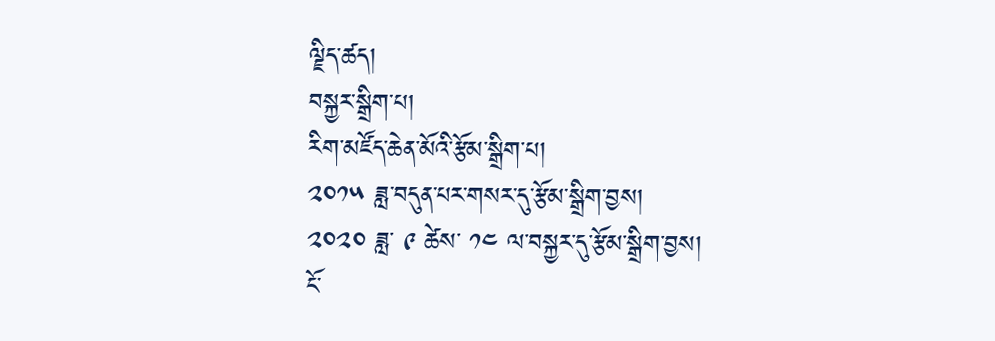ལྗིད་ཚད།
བསྐྱར་སྒྲིག་པ།
རིག་མཛོད་ཆེན་མོའི་རྩོམ་སྒྲིག་པ།
༢༠༡༥ ཟླ་བདུན་པར་གསར་དུ་རྩོམ་སྒྲིག་བྱས།
༢༠༢༠ ཟླ་ ༩ ཚེས་ ༡༤ ལ་བསྐྱར་དུ་རྩོམ་སྒྲིག་བྱས།
ངོ་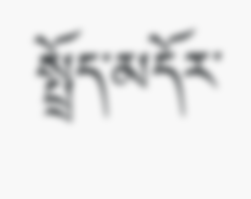སྤྲོད་མདོར་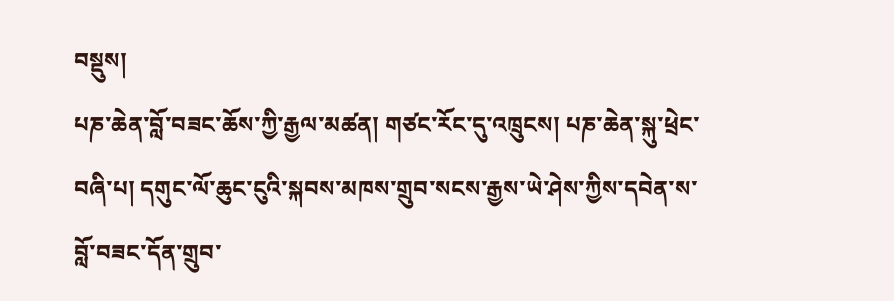བསྡུས།
པཎ་ཆེན་བློ་བཟང་ཆོས་ཀྱི་རྒྱལ་མཚན། གཙང་རོང་དུ་འཁྲུངས། པཎ་ཆེན་སྐུ་ཕྲེང་བཞི་པ། དགུང་ལོ་ཆུང་ངུའི་སྐབས་མཁས་གྲུབ་སངས་རྒྱས་ཡེ་ཤེས་ཀྱིས་དབེན་ས་བློ་བཟང་དོན་གྲུབ་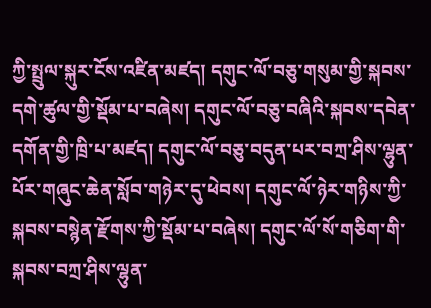ཀྱི་སྤྲུལ་སྐུར་ངོས་འཛིན་མཛད། དགུང་ལོ་བཅུ་གསུམ་གྱི་སྐབས་དགེ་ཚུལ་གྱི་སྡོམ་པ་བཞེས། དགུང་ལོ་བཅུ་བཞིའི་སྐབས་དབེན་དགོན་གྱི་ཁྲི་པ་མཛད། དགུང་ལོ་བཅུ་བདུན་པར་བཀྲ་ཤིས་ལྷུན་པོར་གཞུང་ཆེན་སློབ་གཉེར་དུ་ཕེབས། དགུང་ལོ་ཉེར་གཉིས་ཀྱི་སྐབས་བསྙེན་རྫོགས་ཀྱི་སྡོམ་པ་བཞེས། དགུང་ལོ་སོ་གཅིག་གི་སྐབས་བཀྲ་ཤིས་ལྷུན་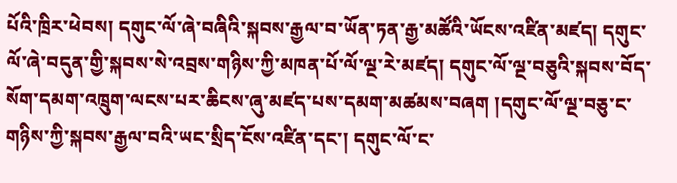པོའི་ཁྲིར་ཕེབས། དགུང་ལོ་ཞེ་བཞིའི་སྐབས་རྒྱལ་བ་ཡོན་ཏན་རྒྱ་མཚོའི་ཡོངས་འཛིན་མཛད། དགུང་ལོ་ཞེ་བདུན་གྱི་སྐབས་སེ་འབྲས་གཉིས་ཀྱི་མཁན་པོ་ལོ་ལྔ་རེ་མཛད། དགུང་ལོ་ལྔ་བཅུའི་སྐབས་བོད་སོག་དམག་འཁྲུག་ལངས་པར་ཆིངས་ཞུ་མཛད་པས་དམག་མཚམས་བཞག །དགུང་ལོ་ལྔ་བཅུ་ང་གཉིས་ཀྱི་སྐབས་རྒྱལ་བའི་ཡང་སྲིད་ངོས་འཛིན་དང་། དགུང་ལོ་ང་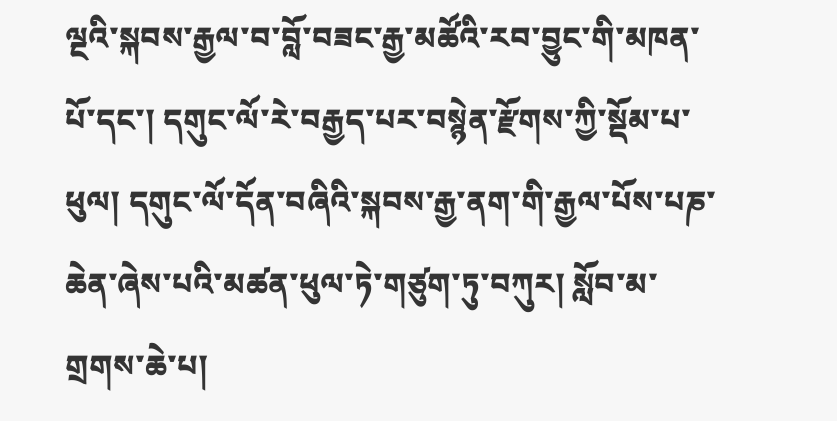ལྔའི་སྐབས་རྒྱལ་བ་བློ་བཟང་རྒྱ་མཚོའི་རབ་བྱུང་གི་མཁན་པོ་དང་། དགུང་ལོ་རེ་བརྒྱད་པར་བསྙེན་རྫོགས་ཀྱི་སྡོམ་པ་ཕུལ། དགུང་ལོ་དོན་བཞིའི་སྐབས་རྒྱ་ནག་གི་རྒྱལ་པོས་པཎ་ཆེན་ཞེས་པའི་མཚན་ཕུལ་ཏེ་གཙུག་ཏུ་བཀུར། སློབ་མ་གྲགས་ཆེ་པ།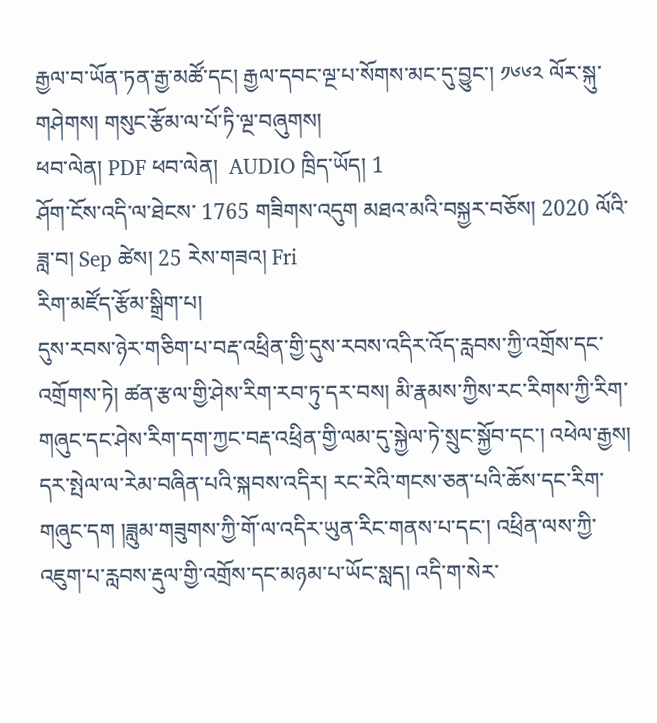རྒྱལ་བ་ཡོན་ཏན་རྒྱ་མཚོ་དང། རྒྱལ་དབང་ལྔ་པ་སོགས་མང་དུ་བྱུང་། ༡༦༦༢ ལོར་སྐུ་གཤེགས། གསུང་རྩོམ་ལ་པོ་ཏི་ལྔ་བཞུགས།
ཕབ་ལེན། PDF ཕབ་ལེན།  AUDIO ཁྲིད་ཡོད། 1
ཤོག་ངོས་འདི་ལ་ཐེངས་ 1765 གཟིགས་འདུག མཐའ་མའི་བསྐྱར་བཅོས། 2020 ལོའི་ཟླ་བ། Sep ཚེས། 25 རེས་གཟའ། Fri
རིག་མཛོད་རྩོམ་སྒྲིག་པ།
དུས་རབས་ཉེར་གཅིག་པ་བརྡ་འཕྲིན་གྱི་དུས་རབས་འདིར་འོད་རླབས་ཀྱི་འགྲོས་དང་འགྲོགས་ཏེ། ཚན་རྩལ་གྱི་ཤེས་རིག་རབ་ཏུ་དར་བས། མི་རྣམས་ཀྱིས་རང་རིགས་ཀྱི་རིག་གཞུང་དང་ཤེས་རིག་དག་ཀྱང་བརྡ་འཕྲིན་གྱི་ལམ་དུ་སྐྱེལ་ཏེ་སྲུང་སྐྱོབ་དང་། འཕེལ་རྒྱས། དར་སྤེལ་ལ་རེམ་བཞིན་པའི་སྐབས་འདིར། རང་རེའི་གངས་ཅན་པའི་ཆོས་དང་རིག་གཞུང་དག །ཟླུམ་གཟུགས་ཀྱི་གོ་ལ་འདིར་ཡུན་རིང་གནས་པ་དང་། འཕྲིན་ལས་ཀྱི་འཇུག་པ་རླབས་རྡུལ་གྱི་འགྲོས་དང་མཉམ་པ་ཡོང་སླད། འདི་ག་སེར་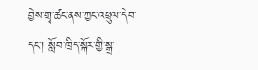བྱེས་གྲྭ་ཚང་ནས་ཀྱང་འཕྲུལ་དེབ་དང་། སློབ་ཁྲིད་སྐོར་གྱི་སྒྲ་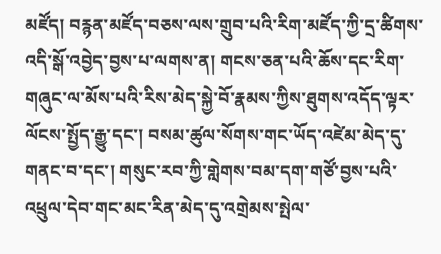མཛོད། བརྙན་མཛོད་བཅས་ལས་གྲུབ་པའི་རིག་མཛོད་ཀྱི་དྲ་ཚིགས་འདི་སྒོ་འབྱེད་བྱས་པ་ལགས་ན། གངས་ཅན་པའི་ཆོས་དང་རིག་གཞུང་ལ་མོས་པའི་རིས་མེད་སྐྱེ་བོ་རྣམས་ཀྱིས་ཐུགས་འདོད་ལྟར་ལོངས་སྤྱོད་རྒྱུ་དང་། བསམ་ཚུལ་སོགས་གང་ཡོད་འཛེམ་མེད་དུ་གནང་བ་དང་། གསུང་རབ་ཀྱི་གླེགས་བམ་དག་གཙོ་བྱས་པའི་འཕྲུལ་དེབ་གང་མང་རིན་མེད་དུ་འགྲེམས་སྤེལ་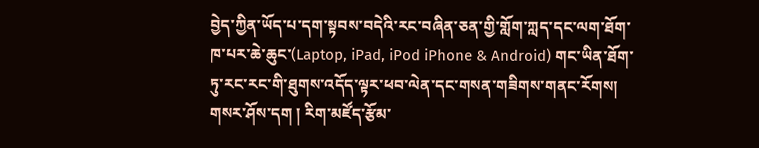བྱེད་ཀྱིན་ཡོད་པ་དག་སྟབས་བདེའི་རང་བཞིན་ཅན་གྱི་གློག་ཀླད་དང་ལག་ཐོག་ཁ་པར་ཆེ་ཆུང་(Laptop, iPad, iPod iPhone & Android) གང་ཡིན་ཐོག་ཏུ་རང་རང་གི་ཐུགས་འདོད་ལྟར་ཕབ་ལེན་དང་གསན་གཟིགས་གནང་རོགས།
གསར་ཤོས་དག ། རིག་མཛོད་རྩོམ་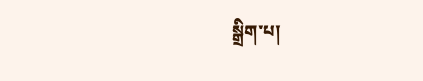སྒྲིག་པ།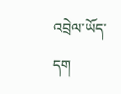འབྲེལ་ཡོད་དག